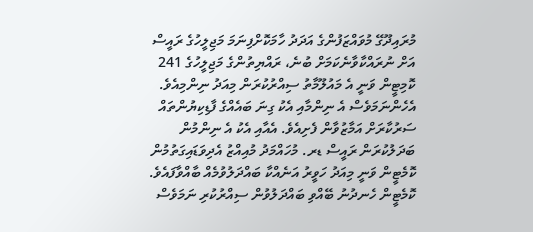މުރައިދޫގޭ މުވައްޒަފުންގެ އަދަދު ހާމަކޮށްފިނަމަ މަޖިލީހުގެ ރައީސް އަށް ނުރައްކާވާނެކަމަށް ބުނެ، ރައްޔިތުންގެ މަޖިލީހުގެ 241 ކޮމިޓީން ވަނީ އެ މައުލޫމާތު ސިއްރުކުރަން މިއަދު ނިންމިއެވެ.
އެހެންނަމަވެސް އެ ނިންމާއި އެކު ގިނަ ބައެއްގެ ފާޑިކިޔުންތައް ސަރުކާރަށް އަމާޒުވާން ފެށިއެވެ. އެއާއި އެކު އެ ނިންމުން ބަދަލުކުރަން ރައީސް ޑރ. މުހައްމަދު މުއިއްޒު އެދިވަޑައިގަތުމުން ކޮމެޓީން ވަނީ މިއަދު ހަވީރު އަނެއްކާ ބައްދަލުވުމެއް ބާއްވާފައެވެ.
ކޮމެޓީން ހެނދުނު ބޭއްވި ބައްދަލުވުން ސިއްރުކުރި ނަމަވެސް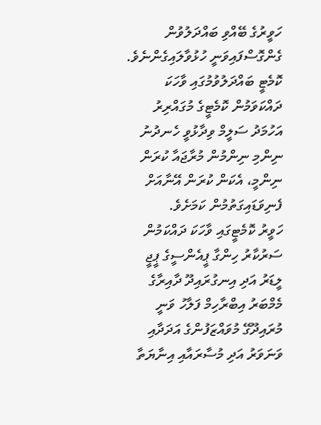ހަވީރުގެ ބޭއްވި ބައްދަލުވުން ގެންގޮސްފައިވަނީ ހުޅުވާލައިގެންނެވެ. ކޮމެޓީ ބައްދަލުވުމުގައި ވާހަކަ ދައްކަވަމުން ކޮމެޓީގެ މުގައްރިރު އަހުމަދު ސަލީމް ވިދާޅުވީ ހެނދުނު ނިންމި ނިންމުން މުރާޖައާ ކުރަން ނިންމީ، އެކަން ކުރަން އޭނާއަށް ފެނިވަޑައިގަތުމުން ކަމަށެވެ.
ހަވީރު ކޮމެޓީގައި ވާހަކަ ދައްކަމުން ސަރުކާރު ހިންގާ ޕީއެންސީގެ ޕީޖީ ލީޑަރު އަދި އިނގުރައިދޫ ދާއިރާގެ މެމްބަރު އިބްރާހިމް ފަލާހު ވަނީ މުރައިދޫގޭ މުވައްޒަފުންގެ އަދަދާއި ވަނަވަރު އަދި މުސާރައާއި އިނާޔަތާ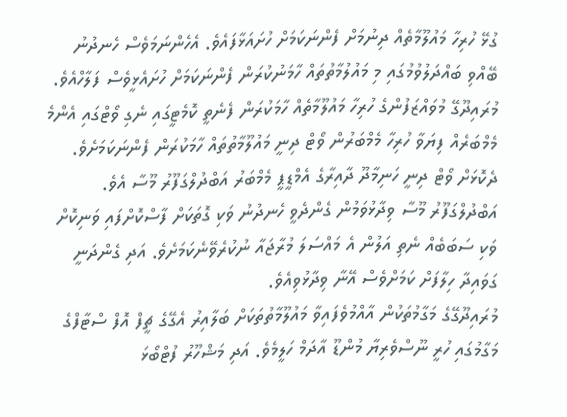ގުޅޭ ހުރިހާ މައުލޫމާތެއް ދިނުމަށް ފެންނަކަމަށް ހުށައަޅާފައެވެ. އެހެންނަމަވެސް ހެނދުނު ބޭއްވި ބައްދަލުވުމުގައި މި މައުލުމާތުތައް ހާމަނުކުރަން ފެންނަކަމަށް ހުށައެޅީވެސް ފަލާހްއެވެ.
މުރައިދޫގޭ މުވައްޒަފުންގެ ހުރިހާ މައުލޫމާތެއް ހާމަކުރަން ފެނެތީ ކޮމެޓީގައި ނެގި ވޯޓްގައި އެންމެ މެމްބަރެއް ފިޔަވާ ހުރިހާ މެމްބަރުން ވޯޓް ދިނީ މައުލޫމާތުތައް ހާމަކުރަން ފެންނަކަމަށެވެ. ދެކޮޅަށް ވޯޓް ދިނީ ހަނިމާދޫ ދާއިރާގެ އެމްޑީޕީ މެމްބަރު އަބްދުލްގަފޫރު މޫސާ އެވެ.
އަބްދުލްގަފޫރު މޫސާ ވިދާޅުވަމުން ގެންދެވީ ހެނދުނު ވަކި ގޮތަކަށް ފާސްކޮށްފައި ވަނިކޮށް ވަކި ސަބަބެއް ނެތި އަލުން އެ މައްސަލަ މުރާޖައާ ނުކުރެވޭނެކަމަށެވެ. އަދި ގެންދަނީ ގަވައިދާ ހިލާފަށް ކަމަށްވެސް އޭނާ ވިދާޅުވިއެވެ.
މުރައިދޫގޭގެ މަގާމުތަކުން އާއްމުވެފައިވާ މައުލޫމާތުތަކަށް ބަލާއިރު އެގޭގެ ޗީފް އޮފް ސްޓާފްގެ މަގާމުގައި ހުރީ ނޫސްވެރިޔާ މުންޑޫ އާދަމް ހަލީމެވެ. އަދި މަޝްހޫރު ފުޓްބޯޅަ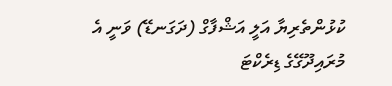ކުޅުންތެރިޔާ އަލީ އަޝްފާގް (ދަގަނޑޭ) ވަނީ އެ މުރައިދޫގޭގެ ޑިރެކްޓަ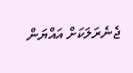ޖެނެރަލަކަށް އައްޔަން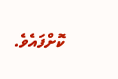ކޮށްފައެވެ.